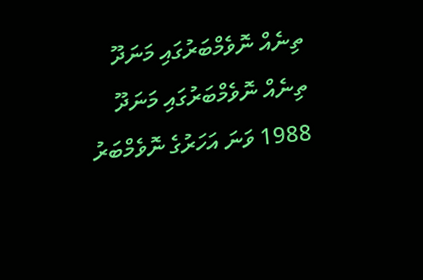ތިނެއް ނޮވެމްބަރުގައި މަނަދޫ
ތިނެއް ނޮވެމްބަރުގައި މަނަދޫ
1988 ވަނަ އަހަރުގެ ނޮވެމްބަރު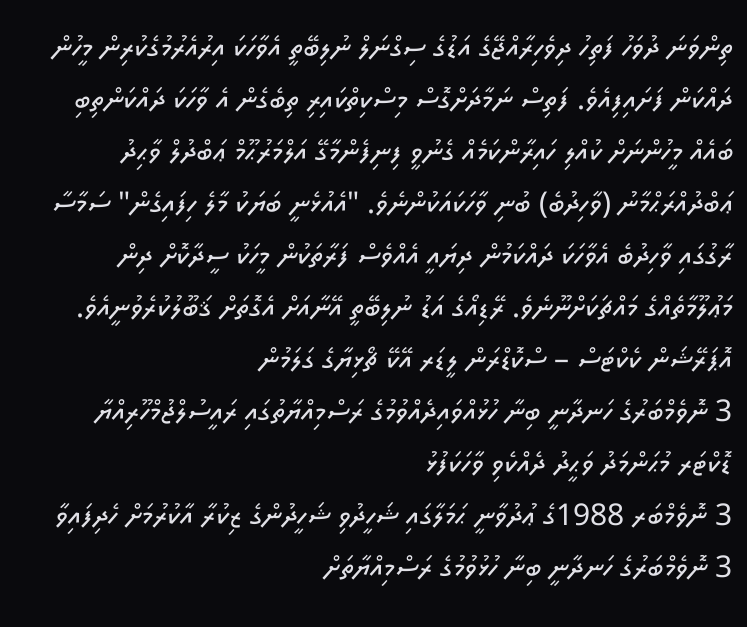ތިންވަނަ ދުވަހު ފަތިހު ދިވެހިރާއްޖޭގެ އަޑުގެ ސިގްނަލް ނުލިބޭތީ އެވާހަކަ އިރުއެރުމުގެކުރިން މީހުން ދައްކަން ފަށައިފިއެވެ. ފަތިސް ނަމާދަށްގޮސް މިސްކިތްކައިރި ތިބެގެން އެ ވާހަކަ ދައްކަންތިބި ބައެއް މީހުންނަށް ކުއްލި ހައިރާންކަމެއް ގެނުވީ ފިނިފެންމާގޭ އަލްމަރުޙޫމް ޢަބްދުލް ވާޙިދު ޢަބްދުއްރަޙްމާނު (ވާހިދުބެ) ބުނި ވާހަކައަކުންނެވެ. "އެއުޅެނީ ބަޔަކު މާލެ ހިފައިގެން" ސަމާސާ ރާގުގައި ވާހިދުބެ އެވާހަކަ ދައްކަމުން ދިޔައީ އެއްވެސް ފަރާތަކުން މީހަކު ސީދާކޮށް ދިން މަޢުލޫމާތެއްގެ މައްޗަކަށްނޫނެވެ. ރޭޑިއޯގެ އަޑު ނުލިބޭތީ އޭނާއަށް އެގޮތަށް ޤަބޫލުކުރެވުނީއެވެ.
އޮޕަރޭޝަން ކެކްޓަސް – ސްކޮޑްރަން ލީޑަރ އޭކޭ ޗޯޅިޔާގެ ގަލަމުން
3 ނޮވެމްބަރުގެ ހަނދާނީ ބިނާ ހުޅުއްވައިދެއްވުމުގެ ރަސްމިއްޔާތުގައި ރައީސުލްޖުމްހޫރިއްޔާ ޑޮކްޓަރ މުޙަންމަދު ވަޙީދު ދެއްކެވި ވާހަކަފުޅު
3 ނޮވެމްބަރ 1988ގެ ޢުދުވާނީ ޙަމަލާގައި ޝަހީދުވި ޝަހީދުންގެ ޒިކުރާ އާކުރުމަށް ހެދިފައިވާ 3 ނޮވެމްބަރުގެ ހަނދާނީ ބިނާ ހުޅުވުމުގެ ރަސްމިއްޔާތަށް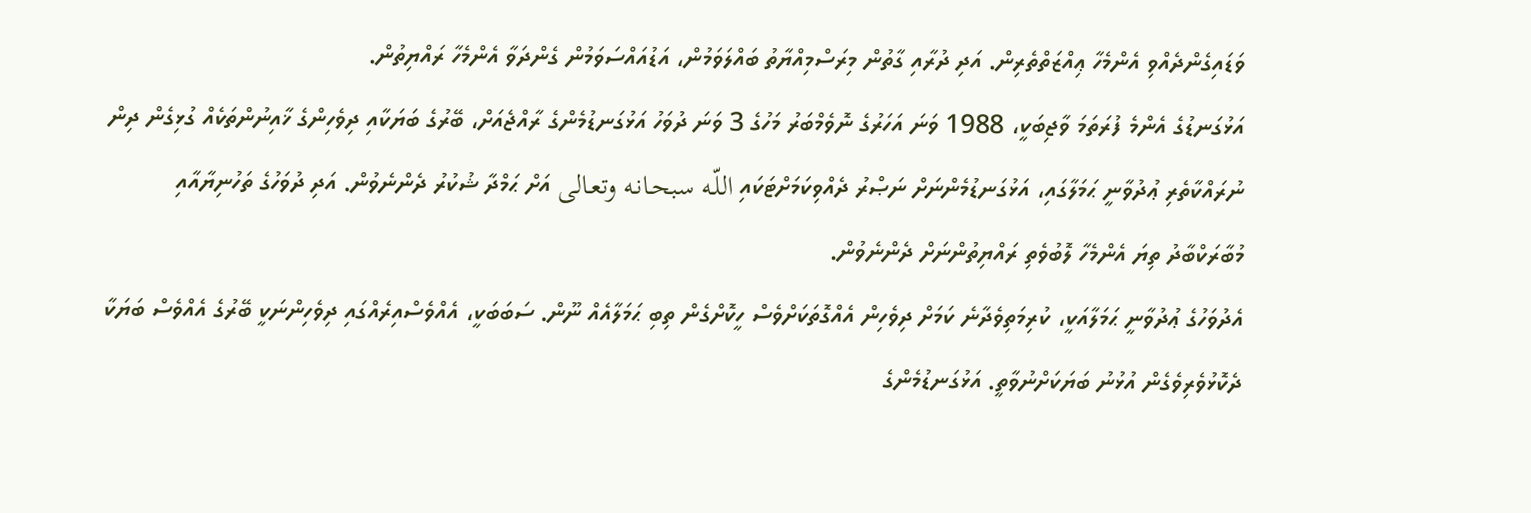ވަޑައިގެންދެއްވި އެންމެހާ ޢިއްޒަތްތެރިން. އަދި ދުރާއި ގާތުން މިރަސްމިއްޔާތު ބައްލަވަމުން، އަޑުއައްސަވަމުން ގެންދަވާ އެންމެހާ ރައްޔިތުން.
އަޅުގަނޑުގެ އެންމެ ފުރަތަމަ ވާޖިބަކީ، 1988 ވަނަ އަހަރުގެ ނޮވެމްބަރު މަހުގެ 3 ވަނަ ދުވަހު އަޅުގަނޑުމެންގެ ރާއްޖެއަށް، ބޭރުގެ ބަޔަކާއި ދިވެހިންގެ ޚާއިނުންތަކެއް ގުޅިގެން ދިން ނުރައްކާތެރި ޢުދުވާނީ ޙަމަލާގައި، އަޅުގަނޑުމެންނަށް ނަޞްރު ދެއްވިކަމަށްޓަކައި اللّـه سبحـانـه وتعـالى އަށް ޙަމްދާ ޝުކުރު ދެންނެވުން. އަދި ދުވަހުގެ ތަހުނިޔާއާއި މުބާރަކްބާދު ތިޔަ އެންމެހާ ލޮބުވެތި ރައްޔިތުންނަށް ދެންނެވުން.
އެދުވަހުގެ ޢުދުވާނީ ޙަމަލާއަކީ، ކުރިމަތިވެދާނެ ކަމަށް ދިވެހިން އެއްގޮތަކަށްވެސް ހީކޮށްގެން ތިބި ޙަމަލާއެއް ނޫން. ސަބަބަކީ، އެއްވެސްއިރެއްގައި ދިވެހިންނަކީ ބޭރުގެ އެއްވެސް ބަޔަކާ ދެކޮޅުވެރިވެގެން އުޅުނު ބަޔަކަށްނުވާތީ. އަޅުގަނޑުމެންގެ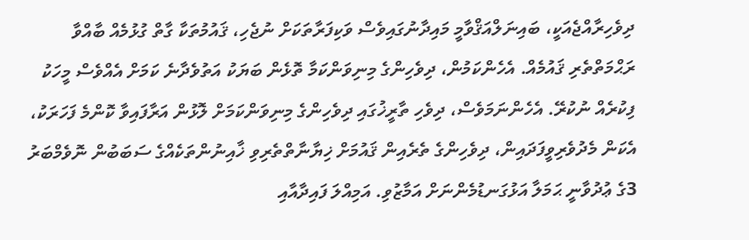ދިވެހިރާއްޖެއަކީ، ބައިނަލްއަޤްވާމީ މައިދާނުގައިވެސް ވަކިފަރާތަކަށް ނުޖެހި، ޤައުމުތަކާ ގާތް ގުޅުމެއް ބާއްވާ ރަޙްމަތްތެރި ޤައުމެއް. އެހެންކަމުން، ދިވެހިންގެ މިނިވަންކަމާ ތޮޅެން ބަޔަކު އަތުވެދާނެ ކަމަށް އެއްވެސް މީހަކު ފިކުރެއް ނުކުރޭ. އެހެންނަމަވެސް، ދިވެހި ތާރީޚުގައި ދިވެހިންގެ މިނިވަންކަމަށް ލޮޅުން އަރާފައިވާ ކޮންމެ ފަހަރަކު، އެކަން މެދުވެރިވީފަދައިން، ދިވެހިންގެ ތެރެއިން ޤައުމަށް ޚިޔާނާތްތެރިވި ޚާއިނުންތަކެއްގެ ސަބަބުން ނޮވެމްބަރު 3ގެ ޢުދުވާނީ ޙަމަލާ އަޅުގަނޑުމެންނަށް އަމާޒުވި. އަމިއްލަ ފައިދާއާއި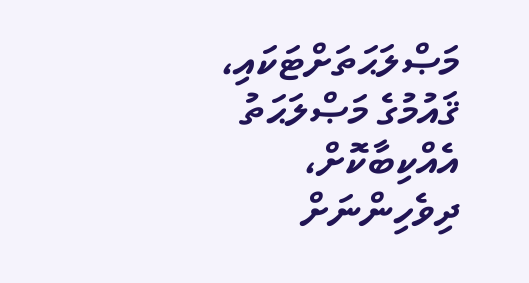މަޞްލަޙަތަށްޓަކައި، ޤައުމުގެ މަޞްލަޙަތު އެއްކިބާކޮށް، ދިވެހިންނަށް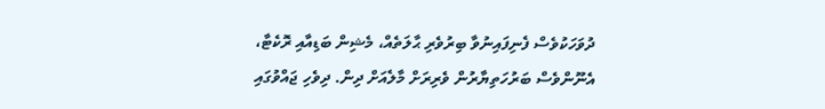ދުވަހަކުވެސް ފެނިފައިނުވާ ބިރުވެރި ޙާލަތެއް، މެޝިން ބަޑިއާއި ރޮކެޓާ، އެނޫންވެސް ބަރުހަތިޔާރުން ވެރިރަށް މާލެއަށް ދިން. ދިވެހި ޖައްވުގައި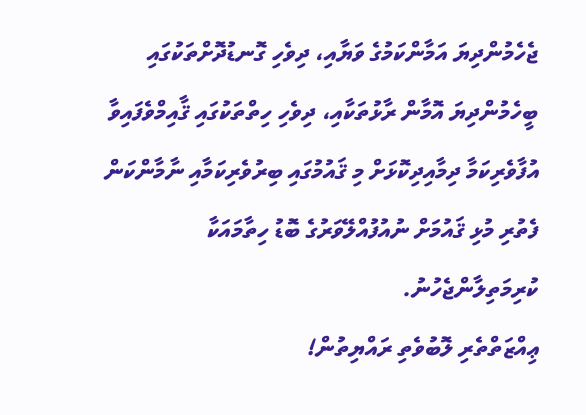ޖެހެމުންދިޔަ އަމާންކަމުގެ ވަޔާއި، ދިވެހި ގޮނޑުދޮށްތަކުގައި ބީހެމުންދިޔަ އޮމާން ރާޅުތަކާއި، ދިވެހި ހިތްތަކުގައި ޤާއިމްވެފައިވާ އުފާވެރިކަމާ ދިމާއިދިކޮޅަށް މި ޤައުމުގައި ބިރުވެރިކަމާއި ނާމާންކަން ފެތުރި މުޅި ޤައުމަށް ނުއުފުއްލޭވަރުގެ ބޮޑު ހިތާމައަކާ ކުރިމަތިލާންޖެހުނު.
ޢިއްޒަތްތެރި ލޮބުވެތި ރައްޔިތުން!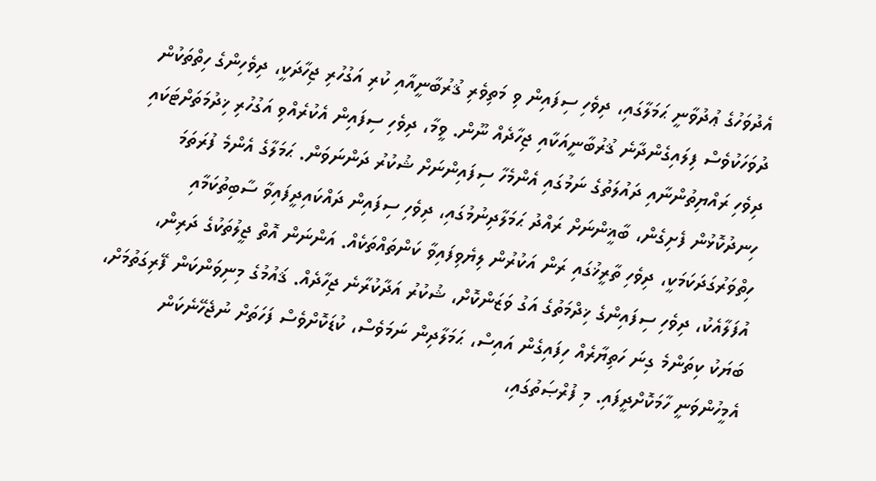އެދުވަހުގެ ޢުދުވާނީ ޙަމަލާގައި، ދިވެހި ސިފައިން ވި މަތިވެރި ޤުރުބާނީއާއި ކުރި އަގުހުރި ޖިހާދަކީ، ދިވެހިންގެ ހިތްތަކުން ދުވަހަކުވެސް ފިލައިގެންދާނެ ޤުރުބާނީއަކާއި ޖިހާދެއް ނޫން. ވީމާ، ދިވެހި ސިފައިން އެކުރެއްވި އަގުހުރި ޚިދުމަތަށްޓަކައި ދިވެހި ރައްޔިތުންނާއި ދައުލަތުގެ ނަމުގައި އެންމެހާ ސިފައިންނަށް ޝުކުރު ދަންނަވަން. ޙަމަލާގެ އެންމެ ފުރަތަމަ ހިނދުކޮޅުން ފެށިގެން، ބާޣީންނަށް ރައްދު ޙަމަލާދިނުމުގައި، ދިވެހި ސިފައިން ދައްކައިދީފައިވާ ސާބިތުކަމާއި ހިތްވަރުގަދަކަމަކީ، ދިވެހި ތާރީޚުގައި ރަން އަކުރުން ލިޔެވިފައިވާ ކަންތައްތަކެއް. އަންނަން އޮތް ޖީލުތަކުގެ ދަރިން، އުފަލާއެކު، ދިވެހި ސިފައިންގެ ޚިދްމަތުގެ އަގު ވަޒަންކޮށް، ޝުކުރު އަދާކުރާނެ ޖިހާދެއް. ޤައުމުގެ މިނިވަންކަން ފޭރިގަތުމަށް، ބަޔަކު ކިތަންމެ ގިނަ ހަތިޔާރެއް ހިފައިގެން އައިސް، ޙަމަލާދިން ނަމަވެސް، ކުޑަކޮށްވެސް ފަހަތަށް ނުޖެހޭނެކަން އެމީހުންވަނީ ހާމަކޮށްދީފައި. މި ފުރްޞަތުގައި،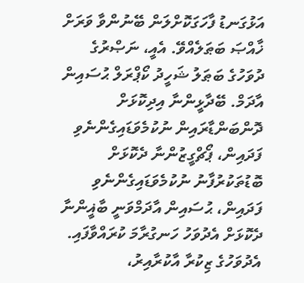އަޅުގަނޑު ފާހަގަކޮށްލަން ބޭނުންވާ ވަރަށް ޚާއްޞަ ބަޠަލެއްވޭ. އެއީ، ނަޞްރުގެ ދުވަހުގެ ބަޠަލު ޝަހީދު ކޯޕްރަލް ޙުސައިން އާދަމް. ބޭދާޅީންނާ އިދިކޮޅަށް ދޮންބަންޑާރައިން ނުކުމެވަޑައިގެންނެވި ފަދައިން، ޕޯޗްގީޒުންނާ ދެކޮޅަށް ބޮޑުތަކުރުފާނު ނުކުމެވަޑައިގެންނެވި ފަދައިން، ޙުސައިން އާދަމްވަނީ ބާޣީންނާ ދެކޮޅަށް އެދުވަހު ހަނގުރާމަ ކުރައްވާފައި.
އެދުވަހުގެ ޒިކުރާ އާކުރާއިރު،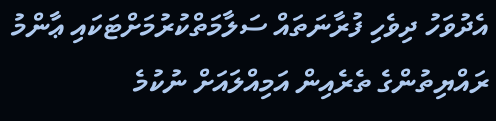އެދުވަހު ދިވެހި ފުރާނަތައް ސަލާމަތްކުރުމަށްޓަކައި ޢާންމު ރައްޔިތުންގެ ތެރެއިން އަމިއްލައަށް ނުކުމެ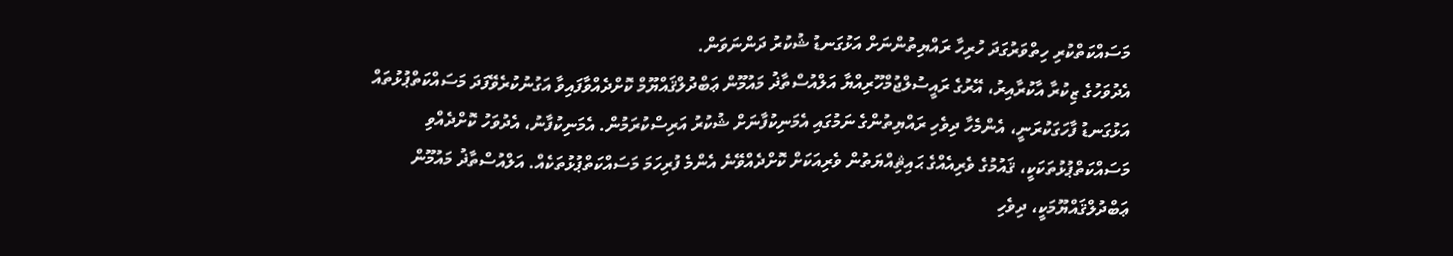މަސައްކަތްކުރި ހިތްވަރުގަދަ ހުރިހާ ރައްޔިތުންނަށް އަޅުގަނޑު ޝުކުރު ދަންނަވަން.
އެދުވަހުގެ ޒިކުރާ އާކުރާއިރު، އޭރުގެ ރައީސުލްޖުމްހޫރިއްޔާ އަލްއުސްތާޛު މައުމޫން ޢަބްދުލްޤައްޔޫމް ކޮށްދެއްވާފައިވާ އަގުނުކުރެވޭފަދަ މަސައްކަތްޕުޅުތައް އަޅުގަނޑު ފާހަގަކުރަނީ، އެންމެހާ ދިވެހި ރައްޔިތުންގެ ނަމުގައި އެމަނިކުފާނަށް ޝުކުރު އަރިސްކުރަމުން. އެމަނިކުފާނު، އެދުވަހު ކޮށްދެއްވި މަސައްކަތްޕުޅުތަކަކީ، ޤައުމުގެ ވެރިއެއްގެ ޙައިޘިއްޔަތުން ވެރިއަކަށް ކޮށްދެއްވޭނެ އެންމެ ފުރިހަމަ މަސައްކަތްޕުޅުތަކެއް. އަލްއުސްތާޛު މައުމޫން ޢަބްދުލްޤައްޔޫމަކީ، ދިވެހި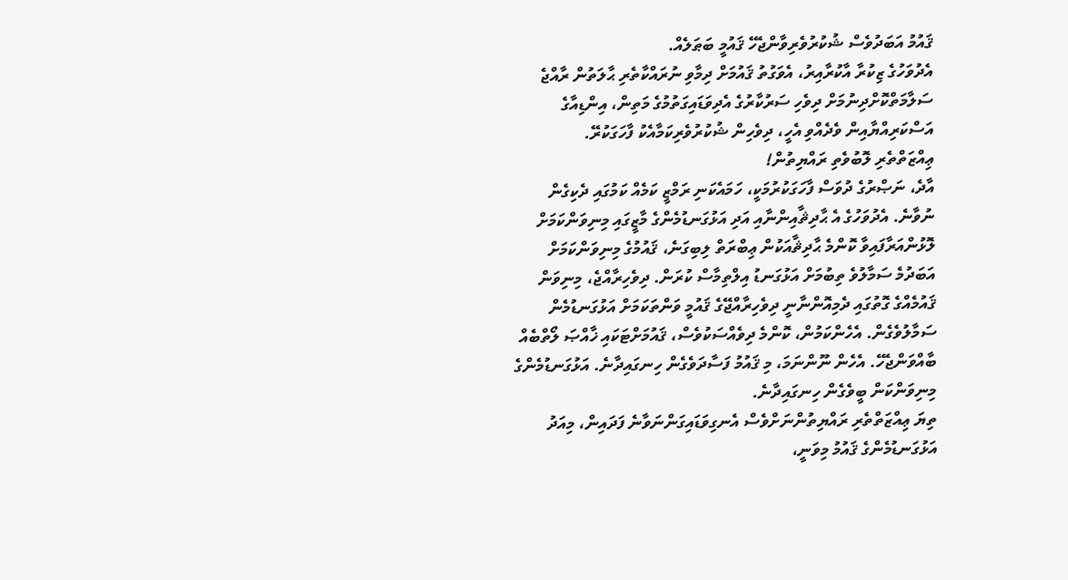ޤައުމު އަބަދުވެސް ޝުކުރުވެރިވާންޖެހޭ ޤައުމީ ބަޠަލެއް.
އެދުވަހުގެ ޒިކުރާ އާކުރާއިރު، އެވަގުތު ޤައުމަށް ދިމާވި ނުރައްކާތެރި ޙާލަތުން ރާއްޖެ ސަލާމަތްކޮށްދިނުމަށް ދިވެހި ސަރުކާރުގެ އެދިވަޑައިގަތުމުގެ މަތިން، އިންޑިއާގެ އަސްކަރިއްޔާއިން ވެދެއްވި އެހީ، ދިވެހިން ޝުކުރުވެރިކަމާއެކު ފާހަގަކުރޭ.
ޢިއްޒަތްތެރި ލޮބުވެތި ރައްޔިތުން!
އާދެ، ނަޞްރުގެ ދުވަސް ފާހަގަކުރުމަކީ، ހަމައެކަނި ރަމްޒީ ކަމެއް ކަމުގައި ދެކިގެން ނުވާނެ. އެދުވަހުގެ އެ ޙާދިޘާއިންނާއި އަދި އަޅުގަނޑުމެންގެ މާޒީގައި މިނިވަންކަމަށް ލޮޅުންއަރާފައިވާ ކޮންމެ ޙާދިޘާއަކުން ޢިބްރަތް ލިބިގަނެ، ޤައުމުގެ މިނިވަންކަމަށް އަބަދުމެ ސަމާލުވެ ތިބުމަށް އަޅުގަނޑު އިލްތިމާސް ކުރަން. ދިވެހިރާއްޖެ، މިނިވަން ޤައުމެއްގެ ގޮތުގައި ދެމިއޮންނާނީ ދިވެހިރާއްޖޭގެ ޤައުމީ ވަންތަކަމަށް އަޅުގަނޑުމެން ސަމާލުވެގެން. އެހެންކަމުން، ކޮންމެ ދިވެއްސަކުވެސް، ޤައުމަށްޓަކައި ޚާއްޞަ ލޯތްބެއް ބާއްވަންޖެހޭ. އެހެން ނޫންނަމަ، މި ޤައުމު ފަސާދަވެގެން ހިނގައިދާނެ. އަޅުގަނޑުމެންގެ މިނިވަންކަން ބީވެގެން ހިނގައިދާނެ.
ތިޔަ ޢިއްޒަތްތެރި ރައްޔިތުންނަށްވެސް އެނގިވަޑައިގަންނަވާނެ ފަދައިން، މިއަދު އަޅުގަނޑުމެންގެ ޤައުމު މިވަނީ،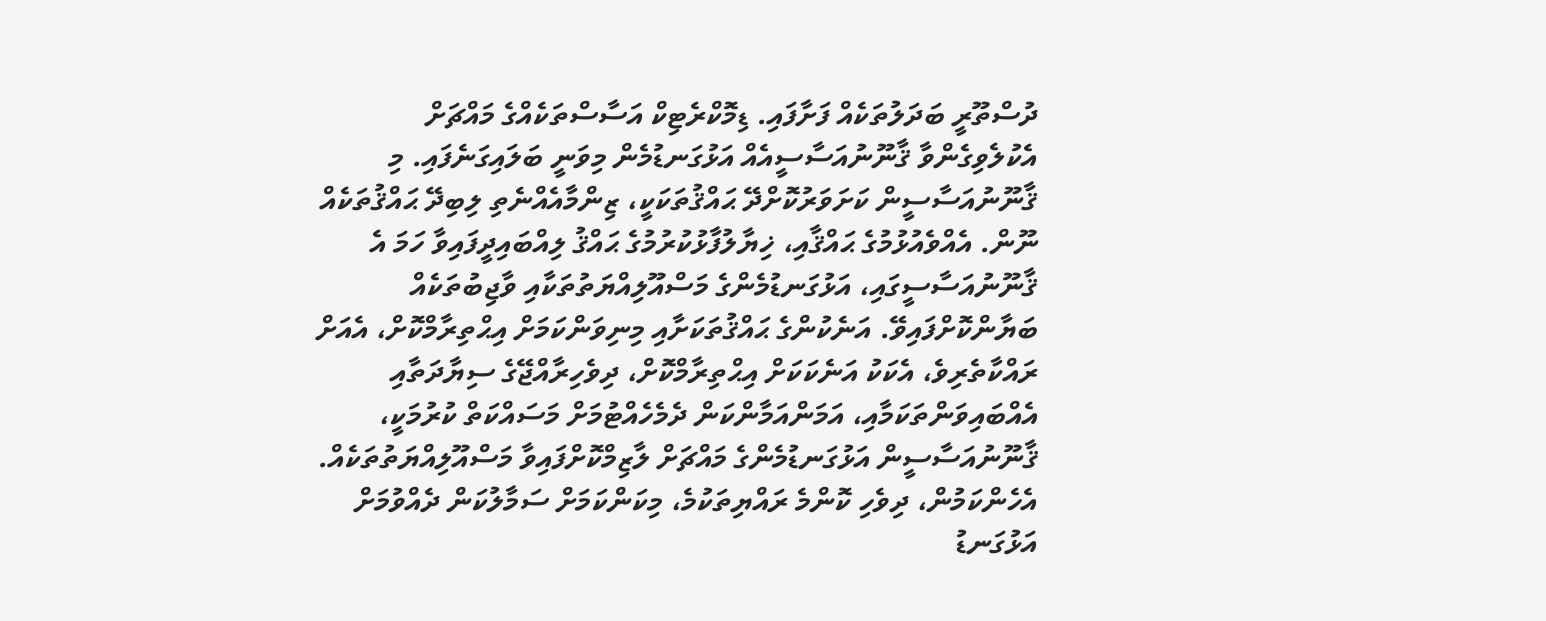ދުސްތޫރީ ބަދަލުތަކެއް ފަށާފައި. ޑިމޮކްރެޓިކް އަސާސްތަކެއްގެ މައްޗަށް އެކުލެވިގެންވާ ޤާނޫނުއަސާސީއެއް އަޅުގަނޑުމެން މިވަނީ ބަލައިގަނެފައި. މި ޤާނޫނުއަސާސީން ކަށަވަރުކޮށްދޭ ޙައްޤުތަކަކީ، ޒިންމާއެއްނެތި ލިބިދޭ ޙައްޤުތަކެއް ނޫން. އެއްވެއުޅުމުގެ ޙައްޤާއި، ޚިޔާލުފާޅުކުރުމުގެ ޙައްޤު ލިއްބައިދީފައިވާ ހަމަ އެ ޤާނޫނުއަސާސީގައި، އަޅުގަނޑުމެންގެ މަސްއޫލިއްޔަތުތަކާއި ވާޖިބުތަކެއް ބަޔާންކޮށްފައިވޭ. އަނެކުންގެ ޙައްޤުތަކަށާއި މިނިވަންކަމަށް އިޙްތިރާމްކޮށް، އެއަށް ރައްކާތެރިވެ، އެކަކު އަނެކަކަށް އިޙްތިރާމްކޮށް، ދިވެހިރާއްޖޭގެ ސިޔާދަތާއި އެއްބައިވަންތަކަމާއި، އަމަންއަމާންކަން ދެމެހެއްޓުމަށް މަސައްކަތް ކުރުމަކީ، ޤާނޫނުއަސާސީން އަޅުގަނޑުމެންގެ މައްޗަށް ލާޒިމްކޮށްފައިވާ މަސްއޫލިއްޔަތުތަކެއް. އެހެންކަމުން، ދިވެހި ކޮންމެ ރައްޔިތަކުމެ، މިކަންކަމަށް ސަމާލުކަން ދެއްވުމަށް އަޅުގަނޑު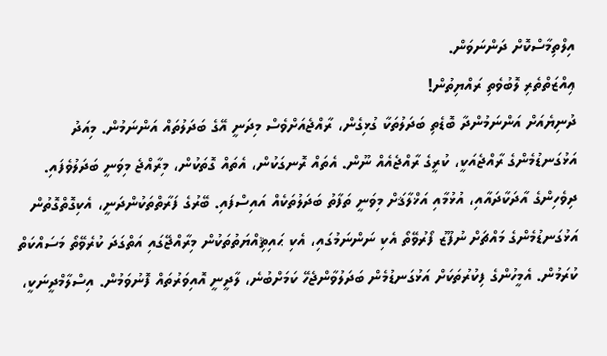އިލްތިމާސްކޮށް ދަންނަވަން.
ޢިއްޒަތްތެރި ލޮބުވެތި ރައްޔިތުން!
ދުނިޔެއަށް އަންނަމުންދާ ބޮޑެތި ބަދަލުތަކާ ގުޅިގެން، ރާއްޖެއަށްވެސް މިދަނީ އޭގެ ބަދަލުތައް އަންނަމުން. މިއަދު އަޅުގަނޑުމެންގެ ރާއްޖެއަކީ، ކުރީގެ ރާއްޖެއެއް ނޫން. އެތައް ރޮނގަކުން، އެތައް ގޮތަކުން، މިރާއްޖެ މިވަނީ ބަދަލުވެފައި. ދިވެހިންގެ އާދަކާދައާއި، އުޅުމާއި އަޚްލާޤަށް މިވަނީ ތަފާތު ބަދަލުތަކެއް އައިސްފައި. ބޭރުގެ ފަރާތްތަކުންދަނީ، އެކިގޮތްގޮތުން އަޅުގަނޑުމެންގެ މައްޗަށް ނުފޫޒު ފޯރުވޭތޯ އެކި ނަންނަމުގައި، އެކި ޙައިޘިއްޔަތުތަކުން މިރާއްޖޭގައި އަތްގަދަ ކުރެވޭތޯ މަސައްކަތް ކުރަމުން. އެމީހުންގެ ފިކުރުތަކަށް އަޅުގަނޑުމެން ބަދަލުވާންޖެހޭ ކަމަށްބުނެ، ލާދީނީ އޮއިވަރުތައް ފޮނުވަމުން. އިސްލާމްދީނަކީ،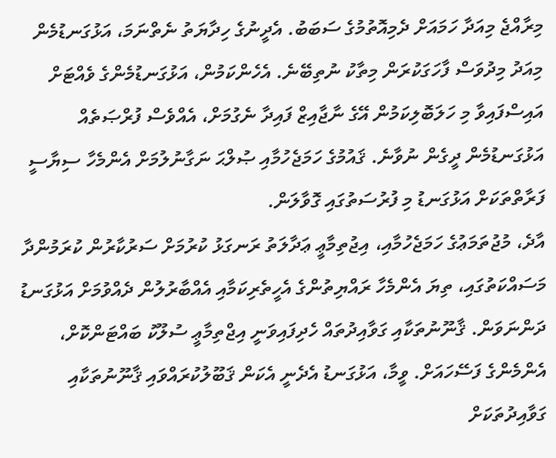މިރާއްޖެ މިއަދާ ހަމައަށް ދެމިއޮތުމުގެ ސަބަބު. އެދީނުގެ ހިދާޔަތު ނެތްނަމަ، އަޅުގަނޑުމެން މިއަދު މިދުވަސް ފާހަގަކުރަން މިތާކު ނުތިބޭނެ. އެހެންކަމުން، އަޅުގަނޑުމެންގެ ވެއްޓަށް އައިސްފައިވާ މި ހަލަބޮލިކަމުން އޭގެ ނާޖާއިޒް ފައިދާ ނެގުމަށް، އެއްވެސް ފުރްޞަތެއް އަޅުގަނޑުމެން ދީގެން ނުވާނެ. ޤައުމުގެ ހަމަޖެހުމާއި ޞުލްޙަ ނަގާނުލުމަށް އެންމެހާ ސިޔާސީ ފަރާތްތަކަށް އަޅުގަނޑު މި ފުރުސަތުގައި ގޮވާލަން.
އާދެ، މުޖުތަމަޢުގެ ހަމަޖެހުމާއި، އިޖުތިމާޢީ ޢަދާލަތު ރަނގަޅު ކުރުމަށް ސަރުކާރުން ކުރަމުންދާ މަސައްކަތުގައި، ތިޔަ އެންމެހާ ރައްޔިތުންގެ އެހީތެރިކަމާއި އެއްބާރުލުން ދެއްވުމަށް އަޅުގަނޑު ދަންނަވަން. ޤާނޫނުތަކާއި ގަވާއިދުތައް ހެދިފައިވަނީ އިޖްތިމާޢީ ސުލޫކު ބައްޓަންކޮށް، އެންމެންގެ ފަސޭހައަށް. ވީމާ، އަޅުގަނޑު އެދެނީ އެކަން ޤަބޫލުކުރައްވައި ޤާނޫނުތަކާއި ގަވާއިދުތަކަށް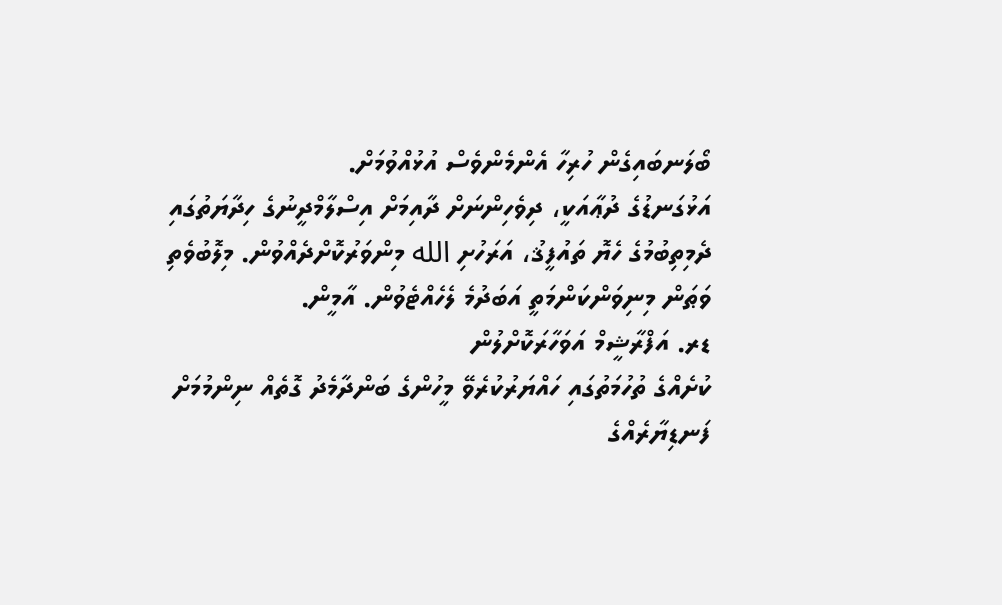ބޯލަނބައިގެން ހުރިހާ އެންމެންވެސް އުޅުއްވުމަށް.
އަޅުގަނޑުގެ ދުޢާއަކީ، ދިވެހިންނަށް ދާއިމަށް އިސްލާމްދީނުގެ ހިދާޔަތުގައި ދެމިތިބުމުގެ ހެޔޮ ތައުފީޤު، އަރަހުށި الله މިންވަރުކޮށްދެއްވުން. މިލޮބުވެތި ވަޠަން މިނިވަންކަންމަތީ އަބަދުމެ ލެހެއްޓެވުން. އާމީން.
ޑރ. އަފްރާޝީމް އަވަހާރަކޮށްލުން
ކުށެއްގެ ތުހުމަތުގައި ހައްޔަރުކުރެވޭ މީހުންގެ ބަންދާމެދު ގޮތެއް ނިންމުމަށް ފަނޑިޔާރެއްގެ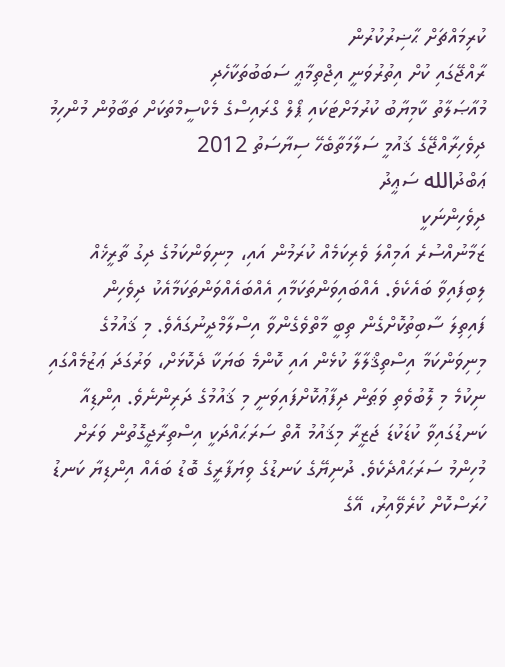ކުރިމައްޗަށް ޙާޟިރުކުރުން
ރާއްޖޭގައި ކުށް އިތުރުވަނީ އިޖްތިމާޢީ ސަބަބުތަކާހެދި
މުއާޞަލާތު ކާމިޔާބު ކުރުމަށްޓަކައި ޕޯލް ގްރައިސްގެ މެކްސީމްތަކަށް ތަބާވުން މުންހިމު
ދިވެހިރާއްޖޭގެ ޤައުމީ ސަލާމަތާބެހޭ ސިޔާސަތު 2012
ޢަބްދުالله ސަޢީދު
ދިވެހިންނަކީ
ޒަމާނުއްސުރެ އަމިއްލަ ވެރިކަމެއް ކުރަމުން އައި، މިނިވަންކަމުގެ ދިގު ތާރީޚެއް
ލިބިފައިވާ ބައެކެވެ. އެއްބައިވަންތަކަމާއި އެއްބައެއްވަންތަކަމާއެކު ދިވެހިން
ފައިތިލަ ސާބިތުކޮށްގެން ތިބީ މާތްވެގެންވާ އިސްލާމްދީނުގައެވެ. މި ޤައުމުގެ
މިނިވަންކަމާ އިސްތިޤްލާލާ ކުޅެން އައި ކޮންމެ ބަޔަކާ ދެކޮޅަށް، ވަރުގަދަ ޢަޒުމެއްގައި
ނިކުމެ މި ލޮބުވެތި ވަޠަން ދިފާޢުކޮށްފައިވަނީ މި ޤައުމުގެ ދަރިންނެވެ. އިންޑިއާ
ކަނޑުގައިވާ ކުޑަކުޑަ ޖަޒީރާ މިޤައުމު އޮތް ސަރަޙައްދަކީ އިސްތިރާޖީގޮތުން ވަރަށް
މުހިންމު ސަރަޙައްދެކެވެ. ދުނިޔޭގެ ކަނޑުގެ ވިޔަފާރީގެ ބޮޑު ބައެއް އިންޑިޔާ ކަނޑު
ހުރަސްކޮށް ކުރެވޭއިރު، އޭގެ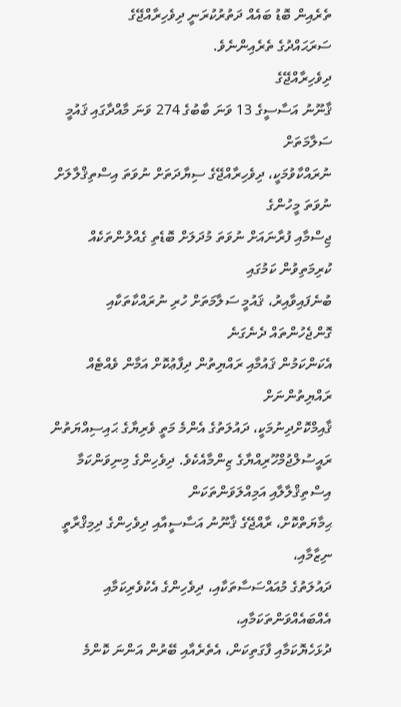ތެރެއިން ބޮޑު ބައެއް ދަތުރުކުރަނީ ދިވެހިރާއްޖޭގެ
ސަރަޙައްދުގެ ތެރެއިންނެވެ.
ދިވެހިރާއްޖޭގެ
ޤާނޫނު އަސާސީގެ 13 ވަނަ ބާބުގެ 274 ވަނަ މާއްދާގައި ޤައުމީ ސަލާމަތަށް
ނުރައްކާވުމަކީ، ދިވެހިރާއްޖޭގެ ސިޔާދަތަށް ނުވަތަ އިސްތިޤްލާލަށް ނުވަތަ މީހުންގެ
ޖިސްމާއި ފުރާނައަށް ނުވަތަ މުދަލަށް ބޮޑެތި ގެއްލުންތަކެއް ކުރިމަތިވުން ކަމުގައި
ބުނެފައިވާއިރު، ޤައުމީ ސަލާމަތަށް ހުރި ނުރައްކާތަކާއި ގޮންޖެހުންތައް ދެނެގަނެ
އެކަންކަމުން ޤައުމާއި ރައްޔިތުން ދިފާޢުކޮށް އަމާން ވެއްޓެއް ރައްޔިތުންނަށް
ޤާއިމްކޮށްދިނުމަކީ، ދައުލަތުގެ އެންމެ މަތީ ވެރިޔާގެ ޙައިސިއްޔަތުން
ރައީސުލްޖުމްހޫރިއްޔާގެ ޒިންމާއެކެވެ. ދިވެހިންގެ މިނިވަންކަމާ އިސްތިޤްލާލާއި އަމިއްލަވަންތަކަން
ޙިމާޔަތްކޮށް، ރާއްޖޭގެ ޤާނޫނު އަސާސީއާއި ދިވެހިންގެ ދިމިޤްރާތީ ނިޒާމާއި،
ދައުލަތުގެ މުއައްސަސާތަކާއި، ދިވެހިންގެ އެކުވެރިކަމާއި އެއްބައެއްވަންތަކަމާއި،
ދުޅަހެޔޮކަމާއި ފާގަތިކަން، އެތެރެއާއި ބޭރުން އަންނަ ކޮންމެ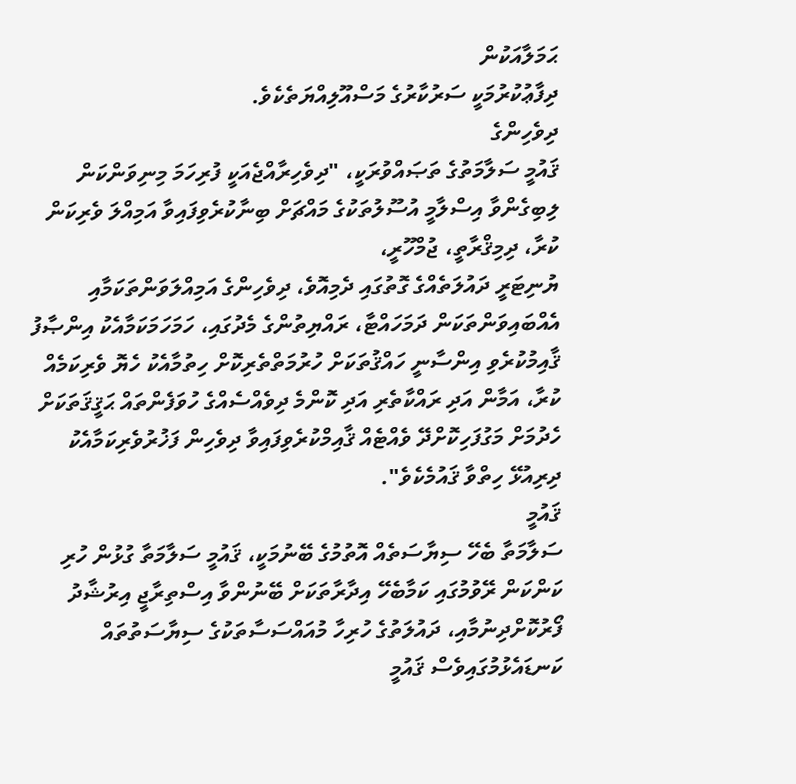ޙަމަލާއަކުން
ދިފާޢުކުރުމަކީ ސަރުކާރުގެ މަސްއޫލިއްޔަތެކެވެ.
ދިވެހިންގެ
ޤައުމީ ސަލާމަތުގެ ތަޞައްވުރަކީ، "ދިވެހިރާއްޖެއަކީ ފުރިހަމަ މިނިވަންކަން
ލިބިގެންވާ އިސްލާމީ އުސޫލުތަކުގެ މައްޗަށް ބިނާކުރެވިފައިވާ އަމިއްލަ ވެރިކަން
ކުރާ، ދިމިޤްރާތީ، ޖުމްހޫރީ،
ޔުނިޓަރީ ދައުލަތެއްގެ ގޮތުގައި ދެމިއޮވެ، ދިވެހިންގެ އަމިއްލަވަންތަކަމާއި
އެއްބައިވަންތަކަން ދަމަހައްޓާ، ރައްޔިތުންގެ މެދުގައި، ހަމަހަމަކަމާއެކު އިންޞާފު
ޤާއިމުކުރެވި އިންސާނީ ހައްޤުތަކަށް ހުރުމަތްތެރިކޮށް ހިތުމާއެކު ހެޔޮ ވެރިކަމެއް
ކުރާ، އަމާން އަދި ރައްކާތެރި އަދި ކޮންމެ ދިވެއްސެއްގެ ހުވަފެންތައް ޙަޤީޤަތަކަށް
ހެދުމަށް މަގުފަހިކޮށްދޭ ވެއްޓެއް ޤާއިމްކުރެވިފައިވާ ދިވެހިން ފަޚުރުވެރިކަމާއެކު
ދިރިއުޅޭ ހިތްވާ ޤައުމެކެވެ".
ޤައުމީ
ސަލާމަތާ ބެހޭ ސިޔާސަތެއް އޮތުމުގެ ބޭނުމަކީ، ޤައުމީ ސަލާމަތާ ގުޅުން ހުރި
ކަންކަން ރޭވުމުގައި ކަމާބެހޭ އިދާރާތަކަށް ބޭނުންވާ އިސްތިރާޖީ އިރުޝާދު
ފޯރުކޮށްދިނުމާއި، ދައުލަތުގެ ހުރިހާ މުއައްސަސާތަކުގެ ސިޔާސަތުތައް
ކަނޑައެޅުމުގައިވެސް ޤައުމީ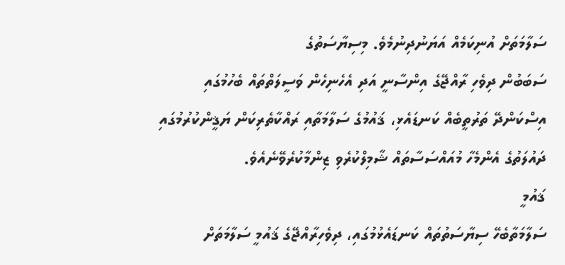ސަލާމަތަށް އުނިކަމެއް އަޔަނުދިނުމެވެ. މިސިޔާސަތުގެ
ސަބަބުން ދިވެހި ރާއްޖޭގެ އިންސާނީ އަދި އެހެނިހެން ވަސީލަތްތައް ބެހުމުގައި
އިސްކަންދޭ ތަރުތީބެއް ކަނޑައެޅި، ޤައުމުގެ ސަލާމަތާއި ރައްކާތެރިކަން ޔަޤީންކުރުމުގައި
ދައުލަތުގެ އެންމެހާ މުއައްސަސާތައް ޝާމިލްކުރެވި ޒިންމާކުރެވޭނެއެވެ.
ޤައުމީ
ސަލާމަތާބެހޭ ސިޔާސަތުތައް ކަނޑައެޅުމުގައި، ދިވެހިރާއްޖޭގެ ޤައުމީ ސަލާމަތަށް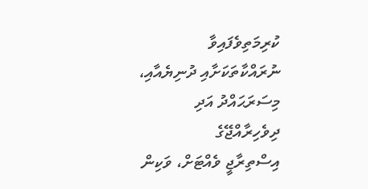ކުރިމަތިވެފައިވާ ނުރައްކާތަކަށާއި ދުނިޔެއާއި، މިސަރަޙައްދު އަދި ދިވެހިރާއްޖޭގެ
އިސްތިރާޖީ ވެއްޓަށް، ވަކިން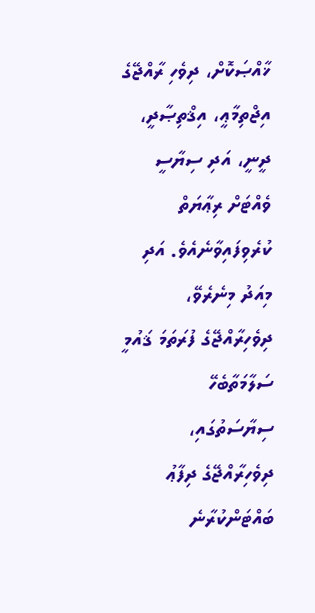ޚާއްޞަކޮށް، ދިވެހި ރާއްޖޭގެ އިޖްތިމާޢީ، އިޤްތިޞާދީ،
ދީނީ، އަދި ސިޔާސީ ވެއްޓަށް ރިޢާޔަތް ކުރެވިފައިވާނެއެވެ. އަދި މިއަދު މިނެރެވޭ،
ދިވެހިރާއްޖޭގެ ފުރަތަމަ ޤައުމީ ސަލާމަތާބެހޭ ސިޔާސަތުގައި، ދިވެހިރާއްޖޭގެ ދިފާޢު
ބައްޓަންކުރާނެ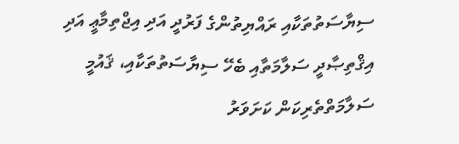ސިޔާސަތުތަކާއި ރައްޔިތުންގެ ފަރުދީ އަދި އިޖްތިމާޢީ އަދި
އިޤްތިޞާދީ ސަލާމަތާއި ބެހޭ ސިޔާސަތުތަކާއި، ޤައުމީ ސަލާމަތްތެރިކަން ކަށަވަރު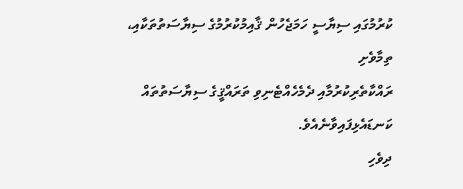ކުރުމުގައި ސިޔާސީ ހަމަޖެހުން ޤާއިމުކުރުމުގެ ސިޔާސަތުތަކާއި، ތިމާވެށި
ރައްކާތެރިކުރުމާއި ދެމެހެއްޓެނިވި ތަރައްޤީގެ ސިޔާސަތުތައް
ކަނޑައެޅިފައިވާނެއެވެ.
ދިވެހި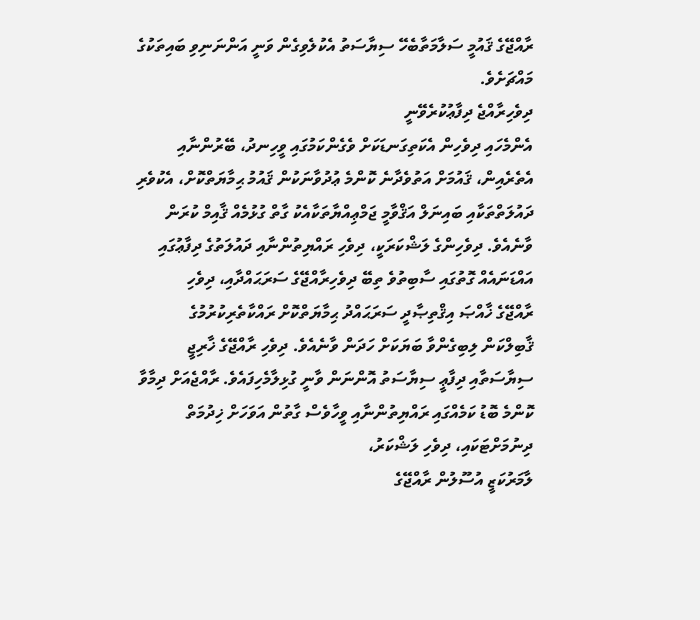ރާއްޖޭގެ ޤައުމީ ސަލާމަތާބެހޭ ސިޔާސަތު އެކުލެވިގެން ވަނީ އަންނަނިވި ބައިތަކުގެ
މައްޗަށެވެ.
ދިވެހިރާއްޖެ ދިފާޢުކުރެވޭނީ
އެންމެހައި ދިވެހިން އެކަތިގަނޑަކަށް ވެގެންކަމުގައި ވީހިނދު، ބޭރުންނާއި
އެތެރެއިން، ޤައުމަށް އަތުވެދާނެ ކޮންމެ ޢުދުވާނަކުން ޤައުމު ޙިމާޔަތްކޮށް، އެކުވެރި
ދައުލަތްތަކާއި ބައިނަލް އަޤްވާމީ ޖަމްޢިއްޔާތަކާއެކު ގާތް ގުޅުމެއް ޤާއިމް ކުރަން
ވާނެއެވެ. ދިވެހިންގެ ލަޝްކަރަކީ، ދިވެހި ރައްޔިތުންނާއި ދައުލަތުގެ ދިފާޢުގައި
އައްޑަނައެއް ގޮތުގައި ސާބިތުވެ ތިބޭ ދިވެހިރާއްޖޭގެ ސަރަޙައްދާއި، ދިވެހި
ރާއްޖޭގެ ޚާއްޞަ އިޤްތިޞާދީ ސަރަޙައްދު ޙިމާޔަތްކޮށް ރައްކާތެރިކުރުމުގެ
ޤާބިލްކަން ލިބިގެންވާ ބަޔަކަށް ހަދަން ވާނެއެވެ. ދިވެހި ރާއްޖޭގެ ޚާރިޖީ
ސިޔާސަތާއި ދިފާޢީ ސިޔާސަތު އޮންނަން ވާނީ ގުޅިލާމެހިފައެވެ. ރާއްޖެއަށް ދިމާވާ
ކޮންމެ ބޮޑު ކަމެއްގައި ރައްޔިތުންނާއި ވީހާވެސް ގާތުން އަވަހަށް ޚިދުމަތް
ދިނުމަށްޓަކައި، ދިވެހި ލަޝްކަރު،
ލާމަރުކަޒީ އުސޫލުން ރާއްޖޭގެ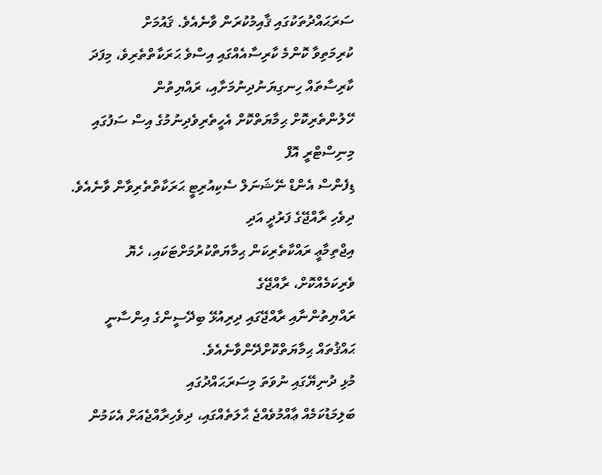ސަރަޙައްދުތަކުގައި ޤާއިމުކުރަން ވާނެއެވެ. ޤައުމަށް
ކުރިމަތިވާ ކޮންމެ ކާރިސާއެއްގައި އިސްވެ ޙަރަކާތްތެރިވެ، މިފަދަ ކާރިސާތައް ހިނގިޔަނުދިނުމަށާއި، ރައްޔިތުން
ހޭލުންތެރިކޮށް ޙިމާޔަތްކޮށް އެހީތެރިވެދިނުމުގެ އިސް ސަފުގައި މިނިސްޓްރީ އޮފް
ޑިފެންސް އެންޑް ނޭޝަނަލް ސެކިއުރިޓީ ޙަރަކާތްތެރިވާން ވާނެއެވެ.
ދިވެހި ރާއްޖޭގެ ފަރުދީ އަދި
އިޖްތިމާޢީ ރައްކާތެރިކަން ޙިމާޔަތްކުރުމަށްޓަކައި، ހެޔޮ ވެރިކަމެއްކޮށް، ރާއްޖޭގެ
ރައްޔިތުންނާއި ރާއްޖޭގައި ދިރިއުޅޭ ބިދޭސީންގެ އިންސާނީ ޙައްޤުތައް ޙިމާޔަތްކޮށްދޭންވާނެއެވެ.
މުޅި ދުނިޔޭގައި ނުވަތަ މިސަރަޙައްދުގައި
ބަލިމަޑުކަމެއް ޢާއްމުވެއްޖެ ޙާލަތެއްގައި، ދިވެހިރާއްޖެއަށް އެކަމުން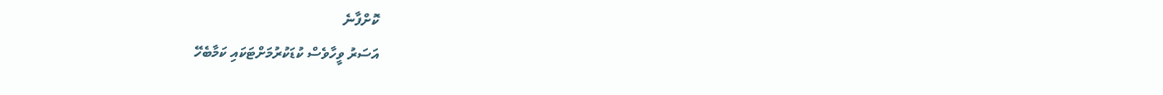ކޮށްފާނެ
އަސަރު ވީހާވެސް ކުޑަކުރުމަށްޓަކައި ކަމާބެހޭ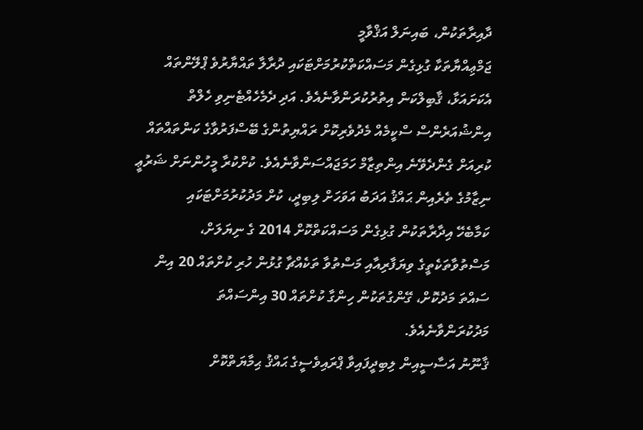ދާއިރާތަކުން، ބައިނަލް އަޤްވާމީ
ޖަމްޢިއްޔާތަކާ ގުޅިގެން މަސައްކަތްކުރުމަށްޓަކައި ދުރާލާ ތައްޔާރުވެ ޕްލޭންތައް
އެކަށައަޅާ، ޤާބިލްކަން އިތުރުކުރަންވާނެއެވެ. އަދި ދެމެހެއްޓެނިވި ހެލްތް
އިންޝުއަރެންސް ސްކީމެއް މެދުވެރިކޮށް ރައްޔިތުންގެ ބޭސްފަރުވާގެ ކަންތައްތައް
ކުރިއަށް ގެންދެވޭނެ އިންތިޒާމް ހަމަޖައްސަންވާނެއެވެ. ކުށްކުރާ މީހުންނަށް ޝަރުޢީ
ނިޒާމުގެ ތެރެއިން ޙައްޤު އަދަބު އަވަހަށް ލިބިދީ، ކުށް މަދުކުރުމަށްޓަކައި
ކަމާބެހޭ އިދާރާތަކުން ގުޅިގެން މަސައްކަތްކޮށް 2014 ގެ ނިޔަލަށް،
މަސްތުވާތަކެތީގެ ވިޔަފާރިއާއި މަސްތުވާ ތަކެއްޗާ ގުޅުން ހުރި ކުށްތައް 20 އިން
ސައްތަ މަދުކޮށް، ގޭންގުތަކުން ހިންގާ ކުށްތައް 30 އިންސައްތަ މަދުކުރަންވާނެއެވެ.
ޤާނޫނު އަސާސީއިން ލިބިދީފައިވާ ޕްރައިވެސީގެ ޙައްޤު ޙިމާޔަތްކޮށް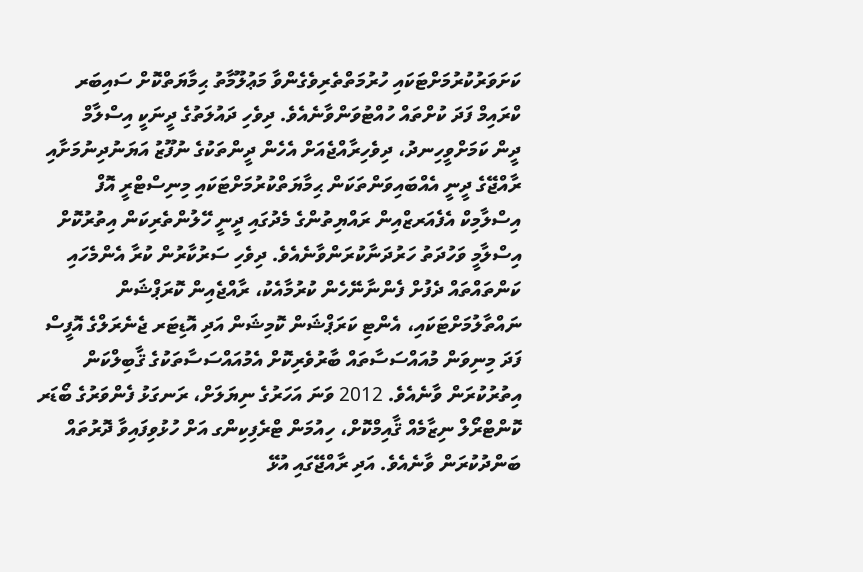ކަށަވަރުކުރުމަށްޓަކައި ހުރުމަތްތެރިވެގެންވާ މަޢުލޫމާތު ޙިމާޔަތްކޮށް ސައިބަރ
ކްރައިމް ފަދަ ކުށްތައް ހުއްޓުވަންވާނެއެވެ. ދިވެހި ދައުލަތުގެ ދީނަކީ އިސްލާމް
ދީން ކަމަށްވީހިނދު، ދިވެހިރާއްޖެއަށް އެހެން ދީންތަކުގެ ނުފޫޒު އަޔަނުދިނުމަށާއި
ރާއްޖޭގެ ދީނީ އެއްބައިވަންތަކަން ޙިމާޔަތްކުރުމަށްޓަކައި މިނިސްޓްރީ އޮފް
އިސްލާމިކް އެފެއަރޒްއިން ރައްޔިތުންގެ މެދުގައި ދީނީ ހޭލުންތެރިކަން އިތުރުކޮށް
އިސްލާމީ ވަހުދަތު ހަރުދަނާކުރަންވާނެއެވެ. ދިވެހި ސަރުކާރުން ކުރާ އެންމެހައި
ކަންތައްތައް ދެފުށް ފެންނާނޭހެން ކުރުމާއެކު، ރާއްޖެއިން ކޮރަޕްޝަން
ނައްތާލުމަށްޓަކައި، އެންޓި ކަރަޕްޝަން ކޮމިޝަން އަދި އޮޑިޓަރ ޖެނެރަލްގެ އޮފީސް
ފަދަ މިނިވަން މުއައްސަސާތައް ބާރުވެރިކޮށް އެމުއައްސަސާތަކުގެ ޤާބިލްކަން
އިތުރުކުރަން ވާނެއެވެ. 2012 ވަނަ އަހަރުގެ ނިޔަލަށް، ރަނގަޅު ފެންވަރުގެ ބޯޑަރ
ކޮންޓްރޯލް ނިޒާމެއް ޤާއިމްކޮށް، ހިއުމަން ޓްރެފިކިންގ އަށް ހުޅުވިފައިވާ ދޮރުތައް
ބަންދުކުރަން ވާނެއެވެ. އަދި ރާއްޖޭގައި އުޅޭ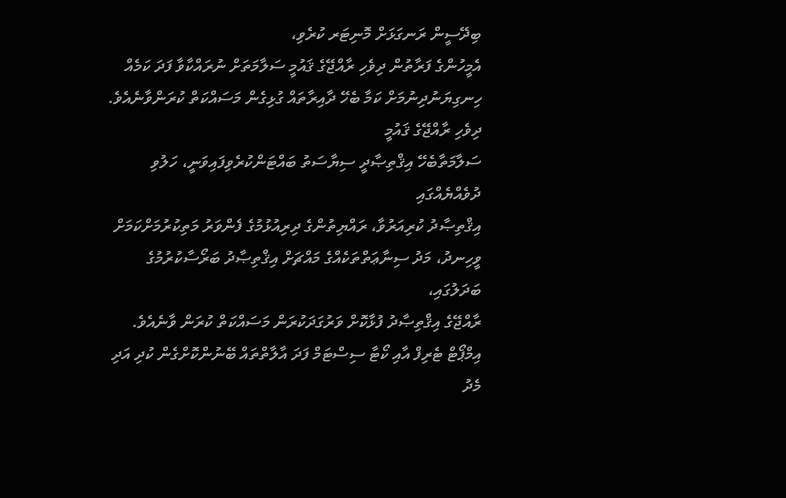ބިދޭސީން ރަނގަޅަށް މޮނިޓަރ ކުރެވި،
އެމީހުންގެ ފަރާތުން ދިވެހި ރާއްޖޭގެ ޤައުމީ ސަލާމަތަށް ނުރައްކާވާ ފަދަ ކަމެއް
ހިނގިޔަނުދިނުމަށް ކަމާ ބެހޭ ދާއިރާތައް ގުޅިގެން މަސައްކަތް ކުރަންވާނެއެވެ.
ދިވެހި ރާއްޖޭގެ ޤައުމީ
ސަލާމަތާބެހޭ އިޤްތިޞާދީ ސިޔާސަތު ބައްޓަންކުރެވިފައިވަނީ، ހަލުވި ދުވެއްޔެއްގައި
އިޤްތިޞާދު ކުރިއަރުވާ، ރައްޔިތުންގެ ދިރިއުޅުމުގެ ފެންވަރު މަތިކުރުމަށްކަމަށް
ވީހިނދު، މަދު ސިނާޢަތްތަކެއްގެ މައްޗަށް އިޤްތިޞާދު ބަރޯސާކުރުމުގެ ބަދަލުގައި،
ރާއްޖޭގެ އިޤްތިޞާދު ފުޅާކޮށް ވަރުގަދަކުރަން މަސައްކަތް ކުރަން ވާނެއެވެ.
އިމްޕޯޓް ޓެރިފް އާއި ކޯޓާ ސިސްޓަމް ފަދަ އާލާތްތައް ބޭނުންކޮށްގެން ކުދި އަދި
މެދު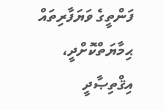ފަންތީގެ ވަޔަފާރިތައް ޙިމާޔަތްކޮށްދީ، އިޤްތިޞާދީ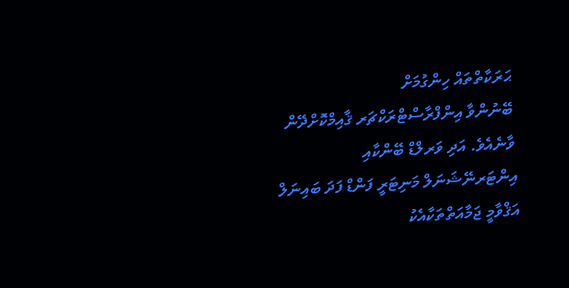ޙަރަކާތްތައް ހިންގުމަށް
ބޭނުންވާ އިންފްރާސްޓްރަކްޗަރ ޤާއިމްކޮށްދޭން ވާނެއެވެ. އަދި ވަރލްޑް ބޭންކާއި
އިންޓަރނޭޝަނަލް މަނިޓަރީ ފަންޑް ފަދަ ބައިނަލް އަޤްވާމީ ޖަމާއަތްތަކާއެކު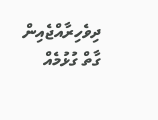ދިވެހިރާއްޖެއިން ގާތް ގުޅުމެއް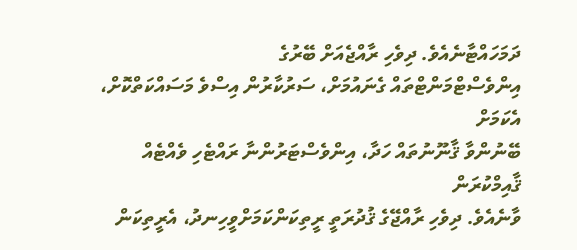ދަމަހައްޓާނެއެވެ. ދިވެހި ރާއްޖެއަށް ބޭރުގެ
އިންވެސްޓްމަންޓްތައް ގެނައުމަށް، ސަރުކާރުން އިސްވެ މަސައްކަތްކޮށް، އެކަމަށް
ބޭނުންވާ ޤާނޫނުތައް ހަދާ، އިންވެސްޓަރުންނާ ރައްޓެހި ވެއްޓެއް ޤާއިމްކުރަން
ވާނެއެވެ. ދިވެހި ރާއްޖޭގެ ޤުދުރަތީ ރީތިކަންކަމަށްވީހިނދު، އެރީތިކަން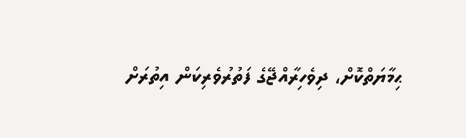ޙިމާޔަތްކޮށް، ދިވެހިރާއްޖޭގެ ފަތުރުވެރިކަން އިތުރަށް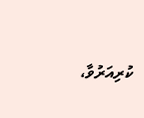ކުރިއަރުވާ،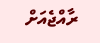ރާއްޖެއަށް